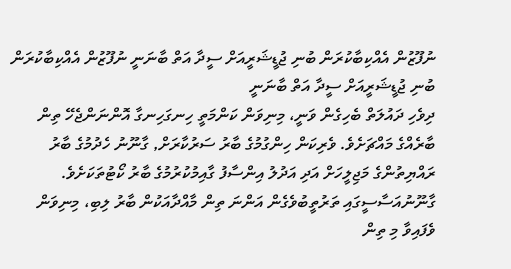ނުފޫޒުން އެއްކިބާކުރަން ބުނި ޖުޑީޝަރީއަށް ސީދާ އަތް ބާނަނީ ނުފޫޒުން އެއްކިބާކުރަން ބުނި ޖުޑީޝަރީއަށް ސީދާ އަތް ބާނަނީ
ދިވެހި ދައުލަތް ބެހިގެން ވަނީ، މިނިވަން ކަންމަތީ ހިނގަހިނގާ އޮންނަންޖެހޭ ތިން ބާރެއްގެ މައްޗަށެވެ. ވެރިކަން ހިންގުމުގެ ބާރު ސަރުކާރަށް, ގާނޫނު ހެދުމުގެ ބާރު ރައްޔިތުންގެ މަޖިލީހަށް އަދި އަދުލު އިންސާފު ގާއިމުކުރުމުގެ ބާރު ކޯޓުތަކަށެވެ.
ގާނޫނުއަސާސީގައި ތަރުތީބުވެގެން އަންނަ ތިން މާއްދާއަކުން ބާރު ލިބި، މިނިވަން ވެފައިވާ މި ތިން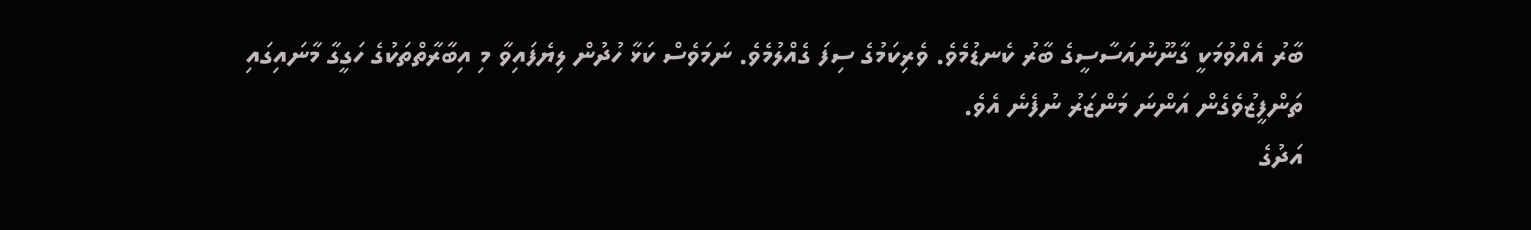ބާރު އެއްވުމަކީ ގާނޫނުއަސާސީގެ ބާރު ކެނޑުމެވެ. ވެރިކަމުގެ ސިފަ ގެއްލުމެވެ. ނަމަވެސް ކަޅާ ހުދުން ލިޔެފައިވާ މި އިބާރާތްތަކުގެ ހަގީގާ މާނައިގައި ތަންފީޒުވެގެން އަންނަ މަންޒަރު ނުފެނެ އެވެ.
އަދުގެ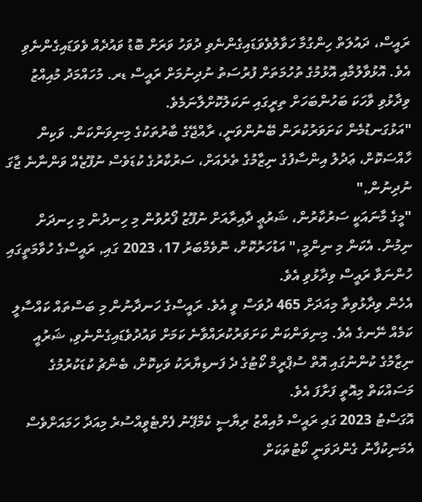ރައީސް، ދައުލަތް ހިންގުމާ ހަވާލުވެވަޑައިގެންނެވި ދުވަހު ވަރަށް ބޮޑު ވައުދެއް ވެވަޑައިގެންނެވި އެވެ. އޮޅުވާލުމާއި އޮޅުމުގެ ތުހުމަތަށް ފުރުސަތު ނުދިނުމަށް ރައީސް ޑރ. މުހައްމަދު މުއިއްޒު ވިދާޅުވި ވާހަކަ ބަހުންބަހަށް ތިރީގައި ނަކަލުކޮށްލާނަމެވެ.
"އަޅުގަނޑުމެން ކަށަވަރުކުރަން ބޭނުންވަނީ، ރާއްޖޭގެ ބާރުތަކުގެ މިނިވަންކަން. ވަކިން ހާއްސަކޮށް، ޢަދުލު އިންސާފުގެ ނިޒާމުގެ ތެރެއަށް، ސަރުކާރުގެ ކުޑަވެސް ނުފޫޒެއް ވަންނާނެ ޖާގަ ނުދިނުން,"
"މީގެ މާނައަކީ ސަރުކާރުން، ޝަރުޢީ ދާއިރާއަށް ނުފޫޒު ފޯރުވުން މި ހިނދުން މި ހިނދަށް ނިމުން. އެކަން މި ނިންމީ," އަޑުހަރުކޮށް، ނޮވެމްބަރު 17، 2023 ގައި, ރައީސްގެ ހުވާމަތީގައި ހުންނަވާ ރައީސް ވިދާޅުވި އެވެ.
އެހެން ވިދާޅުވިތާ މިއަދަށް 465 ދުވަސް ވީ އެވެ. ރައީސްގެ ހަނދާނުން މި ބަސްތައް ކައްސާލީ ކަމެއް ނޭނގެ އެވެ. މިނިވަންކަން ކަށަވަރުކުރައްވާނެ ކަމަށް ވައުދުވެޑައިގެންނެވި, ޝަރުއީ ނިޒާމުގެ ކުންނުގައި އޮތް ސުޕްރީމް ކޯޓުގެ ދެ ފަނޑިޔާރަކު ވަކިކޮށް، ބެންޗު ކުޑަކުރުމުގެ މަސައްކަތް މިއޮތީ ފަށާފަ އެވެ.
އޮގަސްޓު 2023 ގައި ރައީސް މުއިއްޒު ރިޔާސީ ކެމްޕޭނު ފެށްޓެވީއްސުރެ މިއަދާ ހަމައަށްވެސް އެމަނިކުފާނު ގެންދަވަނީ ކޯޓުތަކަށް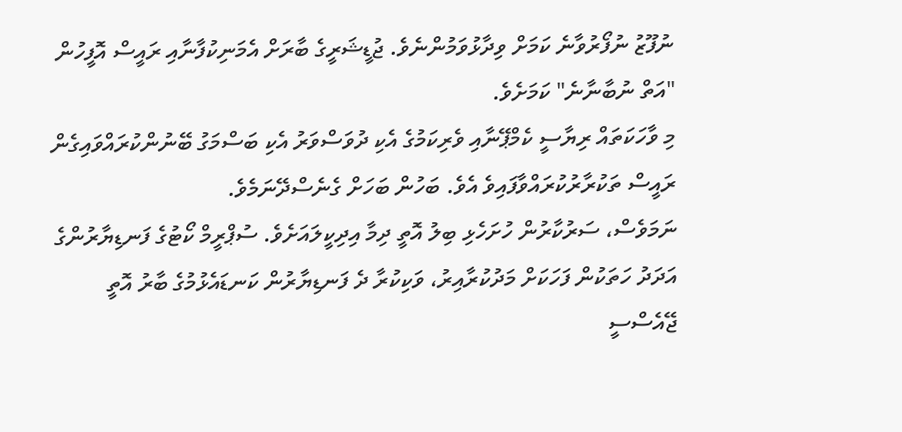ނުފޫޒު ނުފޯރުވާނެ ކަމަށް ވިދާޅުވަމުންނެވެ. ޖުޑީޝަރީގެ ބާރަށް އެމަނިކުފާނާއި ރައީސް އޮފީހުން "އަތް ނުބާނާނެ" ކަމަށެވެ.
މި ވާހަކަތައް ރިޔާސީ ކެމްޕޭނާއި ވެރިކަމުގެ އެކި ދުވަސްވަރު އެކި ބަސްމަގު ބޭނުންކުރައްވައިގެން ރައީސް ތަކުރާރުކުރައްވާފައިވެ އެވެ. ބަހުން ބަހަށް ގެނެސްދޭނަމެވެ.
ނަމަވެސް، ސަރުކާރުން ހުށަހެޅި ބިލު އޮތީ ދިމާ އިދިކީލައަށެވެ. ސުޕްރީމް ކޯޓުގެ ފަނޑިޔާރުންގެ އަދަދު ހަތަކުން ފަހަކަށް މަދުކުރާއިރު، ވަކިކުރާ ދެ ފަނޑިޔާރުން ކަނޑައެޅުމުގެ ބާރު އޮތީ ޖޭއެސްސީ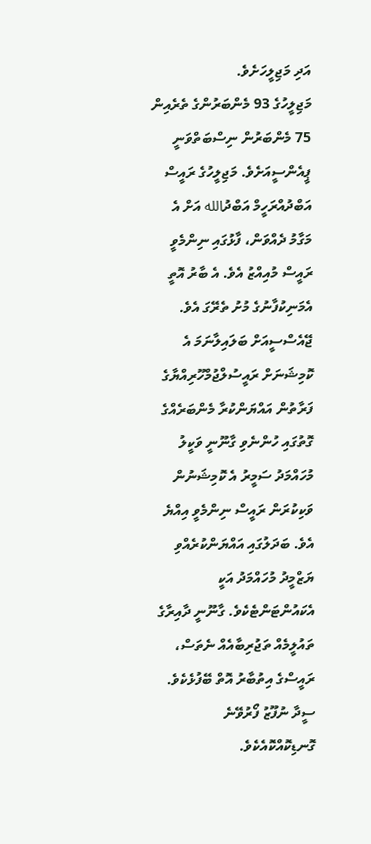އަދި މަޖިލީހަށެވެ.
މަޖިލީހުގެ 93 މެންބަރުންގެ ތެރެއިން 75 މެންބަރުން ނިސްބަތްވަނީ ޕީއެންސީއަށެވެ. މަޖިލީހުގެ ރައީސް އަބްދުއްރަހީމް އަބްދުالله އަށް އެ މަގާމު ދެއްވަން، ފާޅުގައި ނިންމެވީ ރައީސް މުއިއްޒު އެވެ. އެ ބާރު އޮތީ އެމަނިކުފާނުގެ މުށު ތެރޭގަ އެވެ.
ޖޭއެސްސީއަށް ބަލައިލާނަމަ އެ ކޮމިޝަނަށް ރައީސުލްޖުމްހޫރިއްޔާގެ ފަރާތުން އައްޔަންކުރާ މެންބަރެއްގެ ގޮތުގައި ހުންނެވި ގާނޫނީ ވަކީލު މުހައްމަދު ސަމީރު އެ ކޮމިޝަނުން ވަކިކުރަން ރައީސް ނިންމެވީ އިއްޔެ އެވެ. ބަދަލުގައި އައްޔަންކުރެއްވި ޔަޒްމީދު މުހައްމަދު އަކީ އެކައުންޓަންޓެކެވެ. ގާނޫނީ ދާއިރާގެ ތައުލީމެއް ތަޖުރިބާއެއް ނެތަސް، ރައީސްގެ އިތުބާރު އޮތް ބޭފުޅެކެވެ. ސީދާ ނުފޫޒު ފޯރުވޭނެ ގޮނޑިކޮއްކޮއެކެވެ.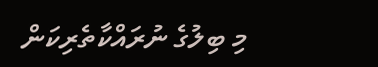މި ބިލުގެ ނުރައްކާތެރިކަން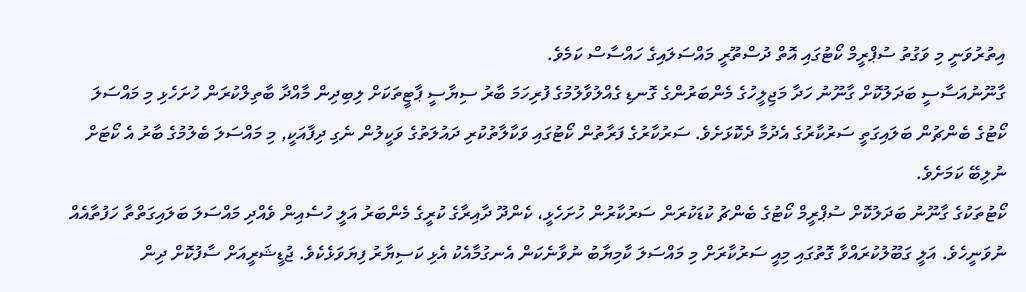އިތުރުވަނީ މި ވަގުތު ސުޕްރީމް ކޯޓުގައި އޮތް ދުސްތޫރީ މައްސަލައިގެ ހައްސާސް ކަމެވެ.
ގާނޫނުއަސާސީ ބަދަލުކޮށް ގާނޫނު ހަދާ މަޖިލީހުގެ މެންބަރުންގެ ގޮނޑި ގެއްލުވާލުމުގެ ފުރިހަމަ ބާރު ސިޔާސީ ޕާޓީތަކަށް ލިބިދިން މާއްދާ ބާތިލްކުރަން ހުށަހެޅި މި މައްސަލަ ކޯޓުގެ ބެންޗުން ބަލައިގަތީ ސަރުކާރުގެ އެދުމާ ދެކޮޅަށެވެ. ސަރުކާރުގެ ފަރާތުން ކޯޓުގައި ވަކާލާތުކުރި ދައުލަތުގެ ވަކީލުން ނެގި ދިފާއަކީ, މި މައްސަލަ ބެލުމުގެ ބާރު އެ ކޯޓަށް ނުލިބޭ ކަމަށެވެ.
ކޯޓުތަކުގެ ގާނޫނު ބަދަލުކޮށް ސުޕްރީމް ކޯޓުގެ ބެންޗު ކުޑަކުރަން ސަރުކާރުން ހުށަހެޅީ، ކެންދޫ ދާއިރާގެ ކުރީގެ މެންބަރު އަލީ ހުސެއިން ވެއްދި މައްސަލަ ބަލައިގަތްތާ ހަފުތާއެއް ނުވަނީހެވެ. އަލީ ގަބޫލުކުރައްވާ ގޮތުގައި މިއީ ސަރުކާރަށް މި މައްސަލަ ކާމިޔާބު ނުވާނެކަން އެނގުމާއެކު އެޅި ކަސިޔާރު ފިޔަވަޅެކެވެ. ޖުޑީޝަރީއަށް ސާފުކޮށް ދިން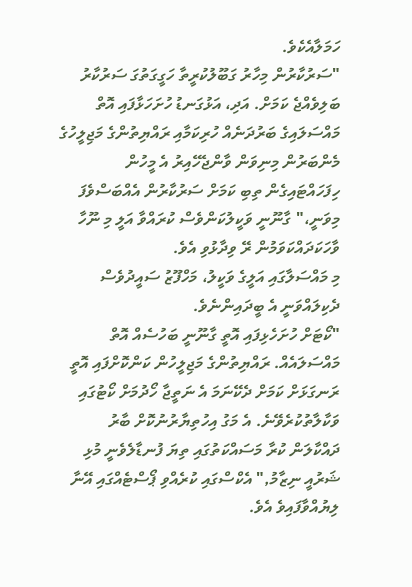ހަމަލާއެކެވެ.
"ސަރުކާރުން މިހާރު ގަބޫލުކުރީތާ ހަގީގަތުގަ ސަރުކާރު ބަލިވެއްޖެ ކަމަށް. އަދި، އަޅުގަނޑު ހުށަހަޅާފައި އޮތް މައްސަލައިގެ ބަރުދަނެއް ހުރިކަމާއި ރައްޔިތުންގެ މަޖިލީހުގެ މެންބަރުން މިނިވަން ވާންޖެހޭއިރު އެ މީހުން ހިފަހައްޓައިގެން ތިބި ކަމަށް ސަރުކާރުން އެއްބަސްވެފަ މިވަނީ،" ގާނޫނީ ވަކީލުކަންވެސް ކުރައްވާ އަލީ މި ނޫހާ ވާހަކަދައްކަވަމުން ރޭ ވިދާޅުވި އެވެ.
މި މައްސަލާގައި އަލީގެ ވަކީލު، މަހްފޫޒު ސައީދުވެސް ދެކިލައްވަނީ އެ ބީދައިންނެވެ.
"ކޯޓަށް ހުށަހެޅިފައި އޮތީ ގާނޫނީ ބަހުސެއް އޮތް މައްސަލައެއް. ރައްޔިތުންގެ މަޖިލީހުން ކަންކޮށްފައި އޮތީ ރަނގަޅަށް ކަމަށް ދެކޭނަމަ އެ ނަތީޖާ ހޯދުމަށް ކޯޓުގައި ވަކާލާތުކުރެވޭނެ. އެ މަގު އިހުތިޔާރުނުކޮށް ބާރު ދައްކާލަން ކުރާ މަސައްކަތުގައި ތިޔަ ފުނޑާލެވެނީ މުޅި ޝަރުއީ ނިޒާމު," އެކްސްގައި ކުރެއްވި ޕޯސްޓެއްގައި އޭނާ ލިޔުއްވާފައިވެ އެވެ.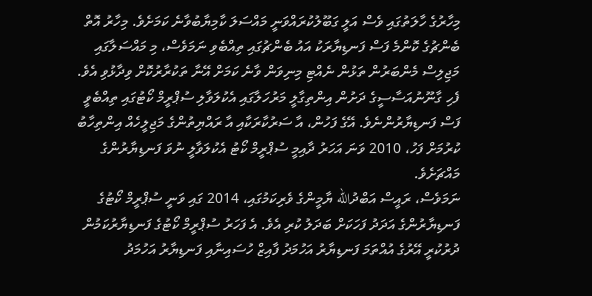މިހާރުގެ ހާލަތުގައި ވެސް އަލީ ގަބޫލުކުރައްވަނީ މައްސަލަ ކާމިޔާބުވާނެ ކަމަށެވެ. މިހާރު އޮތް ބެންޗުގެ ކޮންމެ ފަސް ފަނޑިޔާރަކު އައު ބެންޗުގައި ތިއްބެވި ނަމަވެސް، މި މައްސަލާގައި މަޖިލިސް މެންބަރުން ތަޅުން ނެއްޓި މިނިވަން ވާނެ ކަމަށް އޭނާ ތަކުރާރުކޮށް ވިދާޅުވި އެވެ.
ފެހި ގާނޫނުއަސާސީގެ ދަށުން އިންތިގާލީ މަރުހަލާގައި އެކުލަވާލި ސުޕްރީމް ކޯޓުގައި ތިއްބެވީ ފަސް ފަނޑިޔާރުންނެވެ. އޭގެ ފަހުން، އާ ސަރުކާރަކާއި އާ ރައްޔިތުންގެ މަޖިލީހެއް އިންތިހާބު ކުރުމަށް ފަހު، 2010 ވަނަ އަހަރު ދާއިމީ ސުޕްރީމް ކޯޓު އެކުލަވާލީ ނުވަ ފަނޑިޔާރުންގެ މައްޗަށެވެ.
ނަމަވެސް، ރައީސް އަބްދުالله ޔާމީންގެ ވެރިކަމުގައި، 2014 ގައި ވަނީ ސުޕްރީމް ކޯޓުގެ ފަނޑިޔާރުންގެ އަދަދު ފަހަކަށް ބަދަލު ކުރި އެވެ. އެ ފަހަރު ސުޕްރީމް ކޯޓުގެ ފަނޑިޔާރުކަމުން ދުރުކުރީ އޭރުގެ އުއްތަމަ ފަނޑިޔާރު އަހުމަދު ފާއިޒް ހުސައިނާއި ފަނޑިޔާރު އަހުމަދު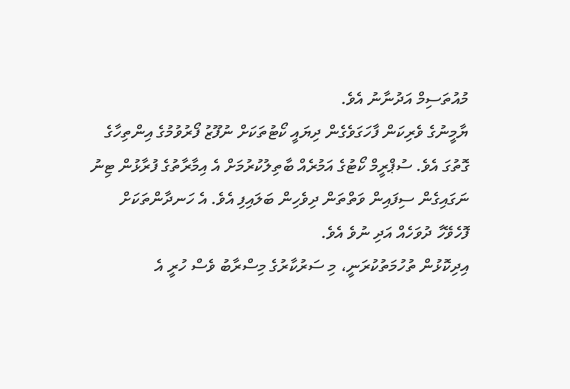މުއުތަސިމް އަދުނާނު އެވެ.
ޔާމީނުގެ ވެރިކަން ފާހަގަވެގެން ދިޔައީ ކޯޓުތަކަށް ނުފޫޒު ފޯރުވުމުގެ އިންތިހާގެ ގޮތުގަ އެވެ. ސުޕްރީމް ކޯޓުގެ އަމުރެއް ބާތިލުކުރުމަށް އެ އިމާރާތުގެ ފުރާޅުން ޓިނު ނަގައިގެން ސިފައިން ވަތްތަން ދިވެހިން ބަލައިފި އެވެ. އެ ހަނދާންތަކަށް ފޮހެވޭހާ ދުވަހެއް އަދި ނުވެ އެވެ.
އިދިކޮޅުން ތުހުމަތުކުރަނީ، މި ސަރުކާރުގެ މިސްރާބު ވެސް ހުރީ އެ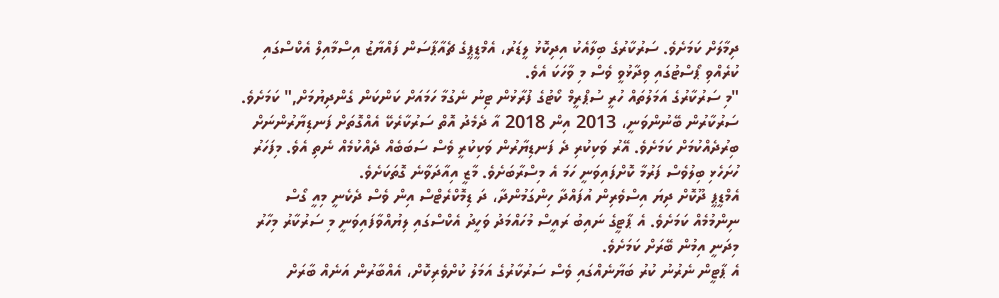ދިމާލަށް ކަމަށެވެ. ސަރުކާރުގެ ބިލާއެކު އިދިކޮޅު ލީޑަރު، އެމްޑީޕީގެ ޗެއާޕާސަން ފައްޔާޒު އިސްމާއިލް އެކްސްގައި ކުރެއްވި ޕޯސްޓުގައި ވިދާޅުވީ ވެސް މި ވާހަކަ އެވެ.
"މި ސަރުކާރުގެ އަމަލުތައް ހުރީ ސުޕްރީމް ކޯޓުގެ ފުރާޅުން ޓިނު ނެގުމާ ހަމައަށް ކަންކަން ގެންދިޔުމަށް," ކަމަށެވެ.
ސަރުކާރުން ބޭނުންވަނީ، 2013 އިން 2018 އާ ދެމެދު އޮތް ސަރުކާރެކޭ އެއްގޮތަށް ފަނޑިޔާރުންނަށް ބިރުދެއްކުމަށް ކަމަށެވެ. އޭރު ވަކިކުރި ދެ ފަނޑިޔާރުން ވަކިކުރީ ވެސް ސަބަބެއް ދެއްކުމެއް ނެތި އެވެ. މިފަހަރު ހުށަހެޅި ބިލުވެސް ފަރުމާ ކޮށްފައިވަނީ ހަމަ އެ މިސްރާބަށެވެ. މާޒީ އިއާދަވާނެ ގޮތަކަށެވެ.
އެމްޑީޕީ ދޫކޮށް ދިޔަ އިސްވެރިން އުފައްދާ ހިންގަމުންދާ، ދަ ޑިމޮކްރެޓްސް އިން ވެސް ދެކެނީ މިއީ ގޯސް ނިންމުމެއް ކަމަށެވެ. އެ ޕާޓީގެ ނައިބު ރައީސް މުހައްމަދު ވަހީދު އެކްސްގައި ލިޔުއްވާފައިވަނީ މި ސަރުކާރު މިހާރު މިދަނީ އިމުން ބޭރަށް ކަމަށެވެ.
އެ ޕާޓީން ނެރުނު ކުރު ބަޔާނެއްގައި ވެސް ސަރުކާރުގެ އަމަލު ކުށްވެރިކޮށް، އެއްބާރުން އަނެއް ބާރަށް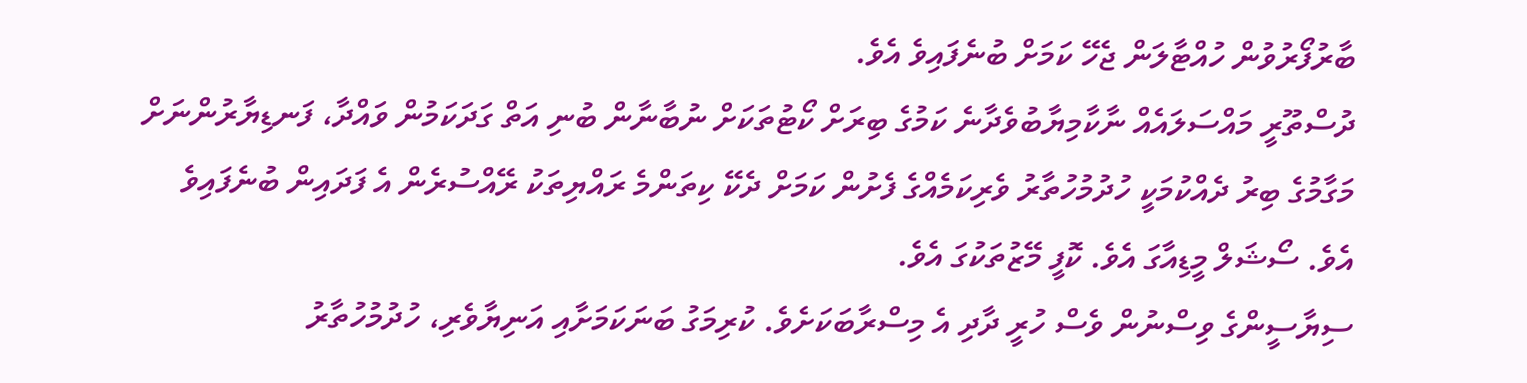ބާރުފޯރުވުން ހުއްޓާލަން ޖެހޭ ކަމަށް ބުނެފައިވެ އެވެ.
ދުސްތޫރީ މައްސަލައެއް ނާކާމިޔާބުވެދާނެ ކަމުގެ ބިރަށް ކޯޓުތަކަށް ނުބާނާން ބުނި އަތް ގަދަކަމުން ވައްދާ، ފަނޑިޔާރުންނަށް މަގާމުގެ ބިރު ދެއްކުމަކީ ހުދުމުހުތާރު ވެރިކަމެއްގެ ފެށުން ކަމަށް ދެކޭ ކިތަންމެ ރައްޔިތަކު ރޭއްސުރެން އެ ފަދައިން ބުނެފައިވެ އެވެ. ސޯޝަލް މީޑިއާގަ އެވެ. ކޮފީ މޭޒުތަކުގަ އެވެ.
ސިޔާސީންގެ ވިސްނުން ވެސް ހުރީ ދާދި އެ މިސްރާބަކަށެވެ. ކުރިމަގު ބަނަކަމަށާއި އަނިޔާވެރި، ހުދުމުހުތާރު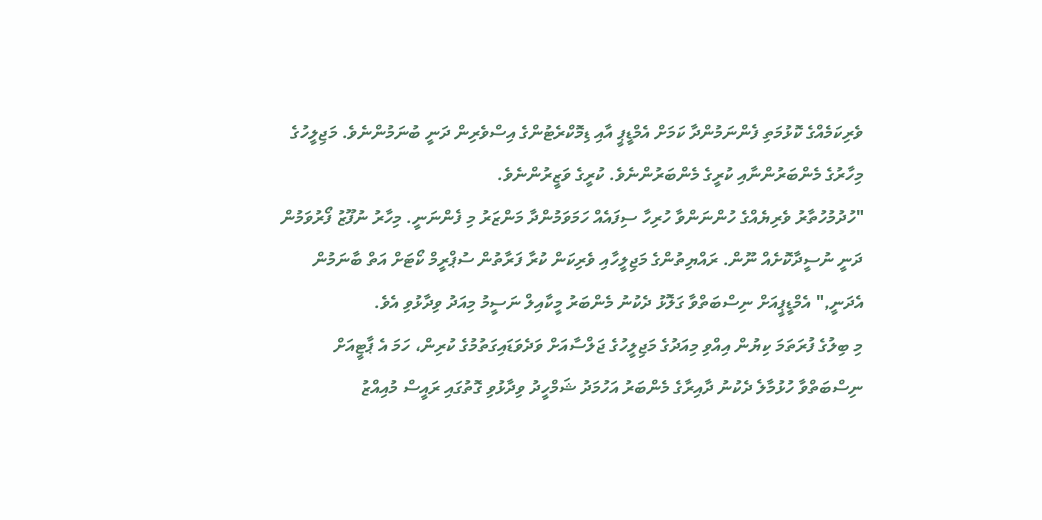ވެރިކަމެއްގެ ކޮޅުމަތި ފެންނަމުންދާ ކަމަށް އެމްޑީޕީ އާއި ޑިމޮކްރެޓުންގެ އިސްވެރިން ދަނީ ބުނަމުންނެވެ. މަޖިލީހުގެ މިހާރުގެ މެންބަރުންނާއި ކުރީގެ މެންބަރުންނެވެ. ކުރީގެ ވަޒީރުންނެވެ.
"ހުދުމުހުތާރު ވެރިޔެއްގެ ހުންނަންވާ ހުރިހާ ސިފައެއް ހަމަވަމުންދާ މަންޒަރު މި ފެންނަނީ. މިހާރު ނުފޫޒު ފޯރުވަމުން ދަނީ ނުސީދާކޮށެއް ނޫން. ރައްޔިތުންގެ މަޖިލީހާއި ވެރިކަން ކުރާ ފަރާތުން ސުޕްރީމް ކޯޓަށް އަތް ބާނަމުން އެދަނީ," އެމްޑީޕީއަށް ނިސްބަތްވާ ގަލޮޅު ދެކުނު މެންބަރު މީކާއިލް ނަސީމު މިއަދު ވިދާޅުވި އެވެ.
މި ބިލުގެ ފުރަތަމަ ކިޔުން އިއްވި މިއަދުގެ މަޖިލީހުގެ ޖަލްސާއަށް ވަދެވަޑައިގަތުމުގެ ކުރިން، ހަމަ އެ ޕާޓީއަށް ނިސްބަތްވާ ހުޅުމާލެ ދެކުނު ދާއިރާގެ މެންބަރު އަހުމަދު ޝަމްހީދު ވިދާޅުވި ގޮތުގައި ރައީސް މުއިއްޒު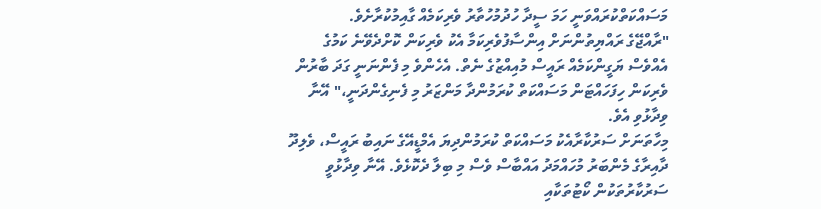މަސައްކަތްކުރައްވަނީ ހަމަ ސީދާ ހުދުމުހުތާރު ވެރިކަމެއް ގާއިމުކުރާށެވެ.
"ރާއްޖޭގެ ރައްޔިތުންނަށް އިންސާފުވެރިކަމާ އެކު ވެރިކަން ކޮށްދެވޭނެ ކަމުގެ އެއްވެސް ޔަގީންކަމެއް ރައީސް މުއިއްޒުގެ ނެތް. އެހެންވެ މި ފެންނަނީ ގަދަ ބާރުން ވެރިކަން ހިފަހައްޓަން މަސައްކަތް ކުރަމުންދާ މަންޒަރު މި ފެނިގެންދަނީ،" އޭނާ ވިދާޅުވި އެވެ.
މިހާތަނަށް ސަރުކާރާއެކު މަސައްކަތް ކުރަމުންދިޔަ އެމްޑީއޭގެ ނައިބު ރައީސް، ވެލިދޫ ދާއިރާގެ މެންބަރު މުހައްމަދު އައްބާސް ވެސް މި ބިލާ ދެކޮޅެވެ. އޭނާ ވިދާޅުވީ ސަރުކާރުތަކުން ކޯޓުތަކާއި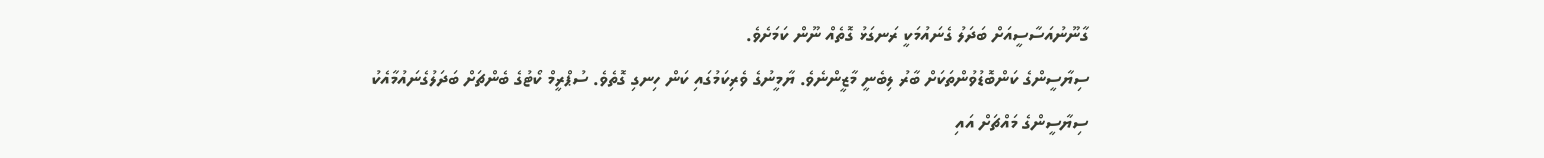ގާނޫނުއަސާސީއަށް ބަދަލު ގެނައުމަކީ ރަނގަޅު ގޮތެއް ނޫން ކަމަށެވެ.
ސިޔާސީންގެ ކަންބޮޑުވުންތަކަށް ބާރު ލިބެނީ މާޒީންނެވެ. ޔާމީނުގެ ވެރިކަމުގައި ކަން ހިނގި ގޮތެވެ. ސުޕްރީމް ކޯޓުގެ ބެންޗަށް ބަދަލުގެނައުމާއެކު ސިޔާސީންގެ މައްޗަށް އައި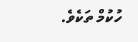ހުކުމް ތަކެވެ.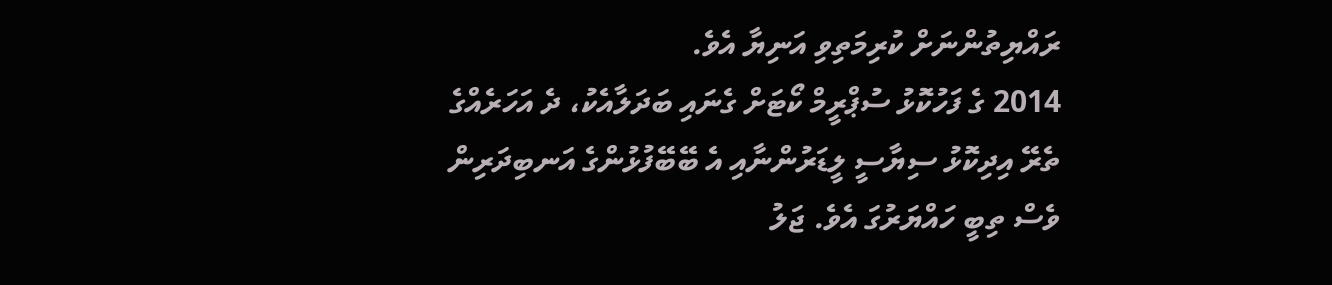ރައްޔިތުންނަށް ކުރިމަތިވި އަނިޔާ އެވެ.
2014 ގެ ފަހުކޮޅު ސުޕްރީމް ކޯޓަށް ގެނައި ބަދަލާއެކު، ދެ އަހަރެއްގެ ތެރޭ އިދިކޮޅު ސިޔާސީ ލީޑަރުންނާއި އެ ބޭބޭފުޅުންގެ އަނބިދަރިން ވެސް ތިބީ ހައްޔަރުގަ އެވެ. ޖަލު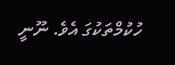ހުކުމްތަކުގަ އެވެ. ނޫނީ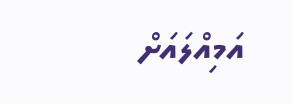އަމިއްލައަށް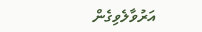އަރުވާލެވިގެން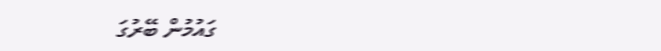ގައުމުން ބޭރުގަ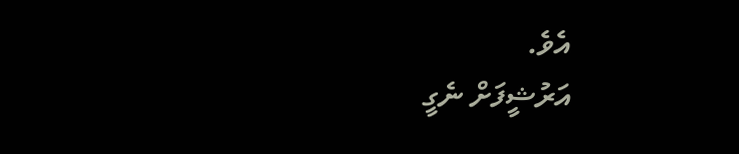އެވެ.
އަރުޝީފަށް ނެގީ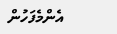އެންމެފަހުން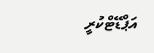އަޕްޑޭޓްކުރީ